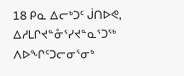18 ᑭᓇ ᐃᓕᒃᑐᑦ ᒎᑎᐅᕙ, ᐃᓱᒪᒋᔪᓐᓁᕐᓯᔪᓐᓇᕐᑐᖅ ᐱᐅᖏᑦᑐᓕᓂᕐᓂᒃ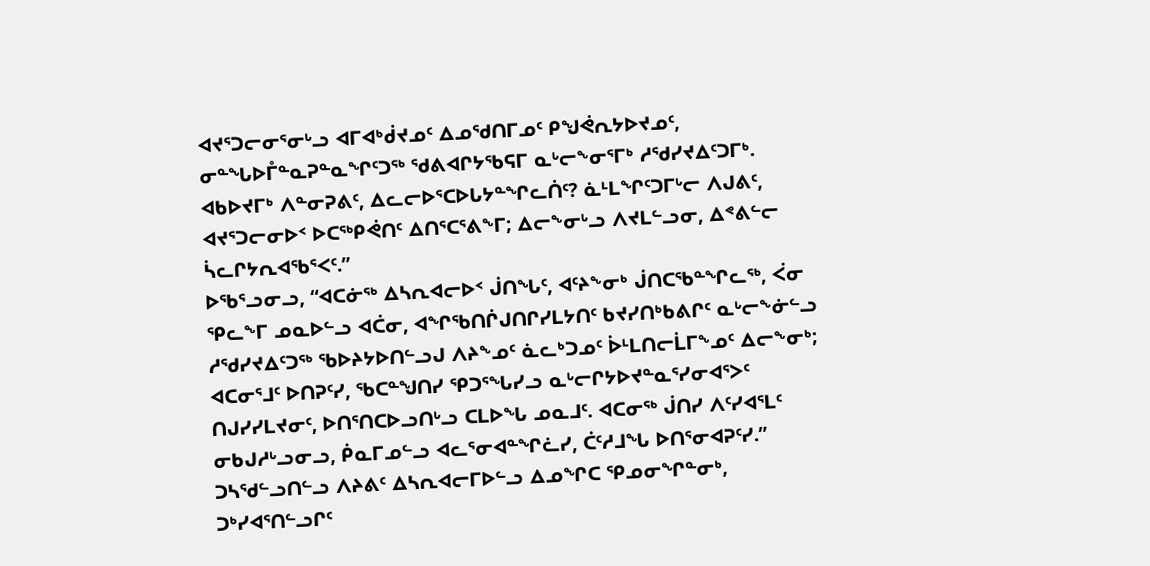ᐊᔪᕐᑐᓕᓂᕐᓂᒡᓗ ᐊᒥᐊᒃᑰᔪᓄᑦ ᐃᓄᖁᑎᒥᓄᑦ ᑭᖑᕚᕆᔭᐅᔪᓄᑦ, ᓂᓐᖓᐅᒤᓐᓇᕈᓐᓇᖏᑦᑐᖅ ᖁᕕᐊᒋᔭᖃᕋᒥ ᓇᒡᓕᖕᓂᕐᒥᒃ ᓱᖁᓯᔪᐃᑦᑐᒥᒃ.
ᐊᑲᐅᔪᒥᒃ ᐱᓐᓂᕈᕕᑦ, ᐃᓚᓕᐅᕐᑕᐅᒐᔭᓐᖏᓚᑏᑦ? ᓈᒻᒪᖏᑦᑐᒥᒡᓕ ᐱᒍᕕᑦ, ᐊᔪᕐᑐᓕᓂᐅᑉ ᐅᑕᖅᑭᕚᑎᑦ ᐃᑎᕐᑕᕐᕕᖕᒥ; ᐃᓕᖕᓂᒡᓗ ᐱᔪᒪᓪᓗᓂ, ᐃᕝᕕᓪᓕ ᓵᓚᒋᔭᕆᐊᖃᕐᐸᑦ.”
ᐅᖃᕐᓗᓂᓗ, “ᐊᑕᓃᖅ ᐃᓴᕆᐊᓕᐅᑉ ᒎᑎᖓᑦ, ᐊᑦᔨᖕᓂᒃ ᒎᑎᑕᖃᓐᖏᓚᖅ, ᐹᓂ ᕿᓚᖕᒥ ᓄᓇᐅᓪᓗ ᐊᑖᓂ, ᐊᖏᖃᑎᒌᒍᑎᒋᓯᒪᔭᑎᑦ ᑲᔪᓯᑎᒃᑲᕕᒋᑦ ᓇᒡᓕᖕᓃᓪᓗ ᓱᖁᓯᔪᐃᑦᑐᖅ ᖃᐅᔨᔭᐅᑎᓪᓗᒍ ᐱᔨᖕᓄᑦ ᓈᓚᒃᑐᓄᑦ ᐆᒻᒪᑎᓕᒫᒥᖕᓄᑦ ᐃᓕᖕᓂᒃ;
ᐊᑕᓂᕐᒧᑦ ᐅᑎᕈᑦᓯ, ᖃᑕᓐᖑᑎᓯ ᕿᑐᕐᖓᓯᓗ ᓇᒡᓕᒋᔭᐅᔪᓐᓇᕐᓯᓂᐊᕐᐳᑦ ᑎᒍᓯᓯᒪᔪᓂᑦ, ᐅᑎᕐᑎᑕᐅᓗᑎᒡᓗ ᑕᒪᐅᖓ ᓄᓇᒧᑦ. ᐊᑕᓂᖅ ᒎᑎᓯ ᐱᑦᓯᐊᕐᒪᑦ ᓂᑲᒍᓱᒡᓗᓂᓗ, ᑮᓇᒥᓄᓪᓗ ᐊᓚᕐᓂᐊᓐᖏᓛᓯ, ᑖᑦᓱᒧᖓ ᐅᑎᕐᓂᐊᕈᑦᓯ.”
ᑐᓴᖁᓪᓗᑎᓪᓗ ᐱᔨᕕᑦ ᐃᓴᕆᐊᓕᒥᐅᓪᓗ ᐃᓄᖏᑕ ᕿᓄᓂᖏᓐᓂᒃ, ᑐᒃᓯᐊᕐᑎᓪᓗᒋᑦ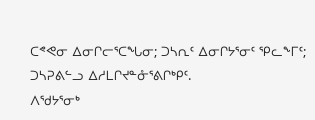ᑕᕝᕙᓂ ᐃᓂᒋᓕᕐᑕᖓᓂ; ᑐᓴᕆᑦ ᐃᓂᒋᔭᕐᓂᑦ ᕿᓚᖕᒥᑦ; ᑐᓴᕈᕕᓪᓗ ᐃᓱᒪᒋᔪᓐᓁᕐᕕᒋᒃᑭᑦ.
ᐱᖁᔭᕐᓂᒃ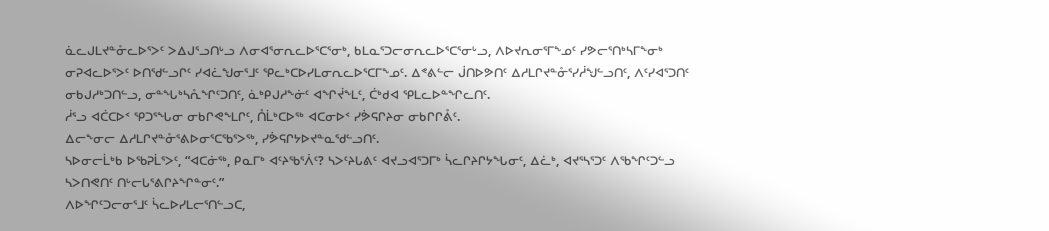ᓈᓚᒍᒪᔪᓐᓁᓚᐅᕐᐳᑦ ᐳᐃᒍᕐᓗᑎᒡᓗ ᐱᓂᐊᕐᓂᕆᓚᐅᕐᑕᕐᓂᒃ, ᑲᒪᓇᕐᑐᓕᓂᕆᓚᐅᕐᑕᕐᓂᒡᓗ, ᐱᐅᔪᕆᓂᕐᒥᖕᓄᑦ ᓯᕗᓕᕐᑎᒃᓴᒥᖕᓂᒃ ᓂᕈᐊᓚᐅᕐᐳᑦ ᐅᑎᖁᓪᓗᒋᑦ ᓯᐊᓛᖑᓂᕐᒧᑦ ᕿᓚᒃᑕᐅᓯᒪᓂᕆᓚᐅᕐᑕᒥᖕᓄᑦ. ᐃᕝᕕᓪᓕ ᒎᑎᐅᕗᑎᑦ ᐃᓱᒪᒋᔪᓐᓁᕐᓯᓲᖑᓪᓗᑎᑦ, ᐱᑦᓯᐊᕐᑐᑎᑦ ᓂᑲᒍᓱᒃᑐᑎᓪᓗ, ᓂᓐᖓᒃᓴᕅᖏᑦᑐᑎᑦ, ᓈᒃᑭᒍᓱᖕᓃᑦ ᐊᖏᔫᖕᒪᑦ, ᑖᒃᑯᐊ ᕿᒪᓚᐅᓐᖏᓚᑎᑦ.
ᓲᕐᓗ ᐊᑖᑕᐅᑉ ᕿᑐᕐᖓᓂ ᓂᑲᒋᕙᖕᒪᒋᑦ, ᑍᒫᒃᑕᐅᖅ ᐊᑕᓂᐅᑉ ᓯᕘᕋᒋᔨᓂ ᓂᑲᒋᒋᕔᑦ.
ᐃᓕᖕᓂᓕ ᐃᓱᒪᒋᔪᓐᓁᕐᕕᐅᓂᕐᑕᖃᕐᐳᖅ, ᓯᕘᕋᒋᔭᐅᔪᓐᓇᖁᓪᓗᑎᑦ.
ᓴᐅᓂᓕᒫᒃᑲ ᐅᖃᕈᒫᕐᐳᑦ, “ᐊᑕᓃᖅ, ᑭᓇᒥᒃ ᐊᑦᔨᖃᕐᐲᑦ? ᓴᐳᑦᔨᒐᕕᑦ ᐊᔪᓗᐊᕐᑐᒥᒃ ᓵᓚᒋᔨᒋᔭᖓᓂᑦ, ᐃᓛᒃ, ᐊᔪᕐᓴᕐᑐᑦ ᐱᖃᖏᑦᑐᓪᓗ ᓴᐳᑎᕙᑎᑦ ᑎᒡᓕᒐᕐᕕᒋᔨᖏᓐᓂᑦ.”
ᐱᐅᖏᑦᑐᓕᓂᕐᒧᑦ ᓵᓚᐅᓯᒪᓕᕐᑎᓪᓗᑕ,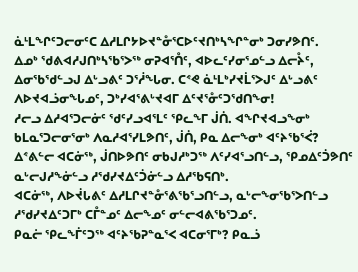ᓈᒻᒪᖏᑦᑐᓕᓂᑦᑕ ᐃᓱᒪᒋᔭᐅᔪᓐᓁᕐᑕᐅᑦᔪᑎᒃᓴᖏᓐᓂᒃ ᑐᓂᓯᕗᑎᑦ.
ᐃᓄᒃ ᖁᕕᐊᓱᒍᑎᒃᓴᖃᕐᐳᖅ ᓂᕈᐊᕐᑍᑦ, ᐊᐅᓚᑦᓯᓂᕐᓄᓪᓗ ᐃᓕᔧᑦ, ᐃᓂᖃᖁᓪᓗᒍ ᐃᒡᓗᕕᑦ ᑐᕐᓲᖓᓂ. ᑕᕝᕙ ᓈᒻᒪᒃᓯᔪᒫᕐᐳᒍᑦ ᐃᒡᓗᕕᑦ ᐱᐅᔪᐊᓘᓂᖓᓄᑦ, ᑐᒃᓯᐊᕐᕕᒡᔪᐊᒥ ᐃᑦᔪᕐᓁᑦᑐᖁᑎᖕᓂ!
ᓱᓕᓗ ᐃᓱᐊᕐᑐᓕᓃᑦ ᖁᑦᓯᓗᐊᕐᒪᑦ ᕿᓚᖕᒥ ᒎᑏ. ᐊᖏᔪᐊᓗᖕᓂᒃ ᑲᒪᓇᕐᑐᓕᓂᕐᓂᒃ ᐱᓇᓱᐊᕐᓯᒪᕗᑎᑦ, ᒎᑏ, ᑭᓇ ᐃᓕᖕᓂᒃ ᐊᑦᔨᖃᕐᐹ?
ᐃᕝᕕᓪᓕ ᐊᑕᓃᖅ, ᒎᑎᐅᕗᑎᑦ ᓂᑲᒍᓱᒃᑐᖅ ᐱᑦᓯᐊᕐᓗᑎᓪᓗ, ᕿᓄᐃᑦᑑᕗᑎᑦ ᓇᒡᓕᒍᓱᖕᓃᓪᓗ ᓱᖁᓯᔪᐃᑦᑑᓃᓪᓗ ᐃᓱᖃᕋᑎᒃ.
ᐊᑕᓃᖅ, ᐱᐅᔫᒐᕕᑦ ᐃᓱᒪᒋᔪᓐᓁᕐᕕᖃᕐᓗᑎᓪᓗ, ᓇᒡᓕᖕᓂᖃᕐᐳᑎᓪᓗ ᓱᖁᓯᔪᐃᑦᑐᒥᒃ ᑕᒤᓐᓄᑦ ᐃᓕᖕᓄᑦ ᓂᓪᓕᐊᕕᖃᕐᑐᓄᑦ.
ᑭᓇᓖ ᕿᓚᖕᒦᑦᑐᖅ ᐊᑦᔨᖃᕈᓐᓇᕐᐸ ᐊᑕᓂᕐᒥᒃ? ᑭᓇᓘ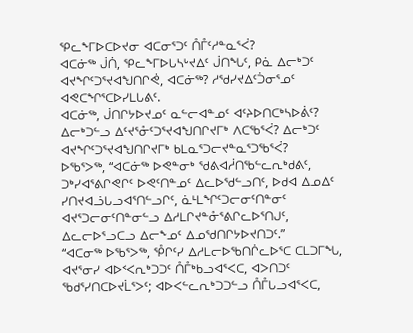ᕿᓚᖕᒥᐅᑕᐅᔪᓂ ᐊᑕᓂᕐᑐᑦ ᑍᒤᑦᓱᓐᓇᕐᐹ?
ᐊᑕᓃᖅ ᒎᑏ, ᕿᓚᖕᒥᐅᒐᓴᒡᔪᐃᑦ ᒎᑎᖓᑦ, ᑭᓈ ᐃᓕᒃᑐᑦ ᐊᔪᖏᑦᑐᕐᔪᐊᖑᑎᒋᕚ, ᐊᑕᓃᖅ? ᓱᖁᓯᔪᐃᑦᑑᓂᕐᓄᑦ ᐊᕙᑕᖏᕐᑕᐅᓯᒪᒐᕕᑦ.
ᐊᑕᓃᖅ, ᒎᑎᒋᔭᐅᔪᓄᑦ ᓇᓪᓕᐊᓐᓄᑦ ᐊᑦᔨᐅᑎᑕᒃᓴᐅᕖᑦ? ᐃᓕᒃᑐᓪᓗ ᐃᑦᔪᕐᓁᑦᑐᕐᔪᐊᖑᑎᒋᔪᒥᒃ ᐱᑕᖃᕐᐹ? ᐃᓕᒃᑐᑦ ᐊᔪᖏᑦᑐᕐᔪᐊᖑᑎᒋᔪᒥᒃ ᑲᒪᓇᕐᑐᓕᔪᓐᓇᕐᑐᖃᕐᐹ?
ᐅᖃᕐᐳᖅ, “ᐊᑕᓃᖅ ᐅᕙᓐᓂᒃ ᖁᕕᐊᓲᑎᖃᓪᓚᕆᒃᑯᕕᑦ, ᑐᒃᓯᐊᕐᕕᒋᕙᒋᑦ ᐅᕙᑦᑎᓐᓄᑦ ᐃᓚᐅᖁᓪᓗᑎᑦ, ᐅᑯᐊ ᐃᓄᐃᑦ ᓯᑎᔪᐊᓘᒐᓗᐊᕐᑎᓪᓗᒋᑦ, ᓈᒻᒪᖏᑦᑐᓕᓂᑦᑎᓐᓂᑦ ᐊᔪᕐᑐᓕᓂᑦᑎᓐᓂᓪᓗ ᐃᓱᒪᒋᔪᓐᓁᕐᕕᒋᓚᐅᕐᑎᒍᑦ, ᐃᓚᓕᐅᕐᓗᑕᓗ ᐃᓕᖕᓄᑦ ᐃᓄᖁᑎᒋᔭᐅᔪᑎᑐᑦ.”
“ᐊᑕᓂᖅ ᐅᖃᕐᐳᖅ, ᕾᒋᑦᓯ ᐃᓱᒪᓕᐅᖃᑎᒌᓚᐅᕐᑕ ᑕᒪᑐᒥᖓ, ᐊᔪᕐᓂᓯ ᐊᐅᑉᐸᕆᒃᑐᑐᑦ ᑍᒤᒃᑲᓗᐊᕐᐸᑕ, ᐊᐳᑎᑐᑦ ᖃᑯᕐᓯᑎᑕᐅᔪᒫᕐᐳᑦ; ᐊᐅᐸᓪᓚᕆᒃᑐᑐᓪᓗ ᑍᒤᒐᓗᐊᕐᐸᑕ,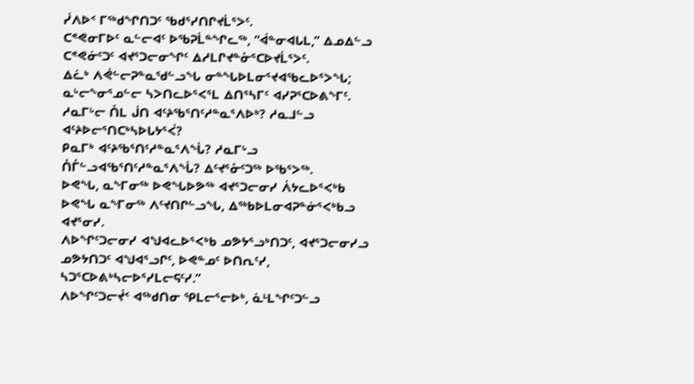ᓰᐱᐅᑉ ᒥᖅᑯᖏᑎᑐᑦ ᖃᑯᕐᓯᑎᒋᔪᒫᕐᐳᑦ.
ᑕᕝᕙᓂᒥᐅᑦ ᓇᓪᓕᐊᑦ ᐅᖃᕈᒫᓐᖏᓚᖅ, “ᐋᓐᓂᐊᒐᒪ,” ᐃᓄᐃᓪᓗ ᑕᕝᕙᓃᑦᑐᑦ ᐊᔪᕐᑐᓕᓂᖏᑦ ᐃᓱᒪᒋᔪᓐᓁᕐᑕᐅᔪᒫᕐᐳᑦ.
ᐃᓛᒃ ᐱᕚᓪᓕᕈᓐᓇᖁᓪᓗᖓ ᓂᓐᖓᐅᒪᓂᕐᔪᐊᖃᓚᐅᕐᐳᖓ; ᓇᒡᓕᖕᓂᕐᓄᓪᓕ ᓴᐳᑎᓚᐅᕐᐸᕐᒪ ᐃᑎᕐᓴᒥᑦ ᐊᓯᕈᕐᑕᐅᕕᖕᒥᑦ.
ᓱᓇᒥᒡᓕ ᑍᒪ ᒎᑎ ᐊᑦᔨᖃᕐᑎᑦᓱᓐᓇᕐᐱᐅᒃ? ᓱᓇᒧᓪᓗ ᐊᑦᔨᐅᓕᕐᑎᑕᒃᓴᐅᒐᔭᕐᐹ?
ᑭᓇᒥᒃ ᐊᑦᔨᖃᕐᑎᑦᓱᓐᓇᕐᐱᖔ? ᓱᓇᒥᒡᓗ ᑍᒤᓪᓗᐊᖃᕐᑎᑦᓱᓐᓇᕐᐱᖔ? ᐃᑦᔪᕐᓁᑦᑐᖅ ᐅᖃᕐᐳᖅ.
ᐅᕙᖓ, ᓇᖕᒥᓂᖅ ᐅᕙᖓᐅᕗᖅ ᐊᔪᕐᑐᓕᓂᓯ ᐲᔭᓚᐅᕐᐸᒃᑲ ᐅᕙᖓ ᓇᖕᒥᓂᖅ ᐱᑦᔪᑎᒋᓪᓗᖓ, ᐃᖅᑲᐅᒪᓂᐊᕈᓐᓃᕐᐸᒃᑲᓗ ᐊᔪᕐᓂᓯ.
ᐱᐅᖏᑦᑐᓕᓂᓯ ᐊᖑᐊᓚᐅᕐᐸᒃᑲ ᓄᕗᔭᕐᓗᒃᑎᑐᑦ, ᐊᔪᕐᑐᓕᓂᓯᓗ ᓄᕗᔭᑎᑐᑦ ᐊᖑᐊᕐᓗᒋᑦ, ᐅᕙᓐᓄᑦ ᐅᑎᕆᑦᓯ, ᓴᑐᕐᑕᐅᕕᒃᓴᓕᐅᕐᓯᒪᓕᕋᑦᓯ.”
ᐱᐅᖏᑦᑐᓕᔫᑉ ᐊᖅᑯᑎᓂ ᕿᒪᓕᕐᓕᐅᒃ, ᓈᒻᒪᖏᑦᑐᓪᓗ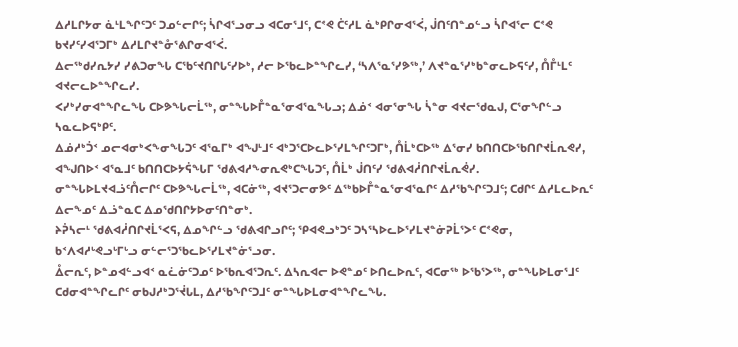ᐃᓱᒪᒋᔭᓂ ᓈᒻᒪᖏᑦᑐᑦ ᑐᓄᓪᓕᒋᑦ; ᓵᒋᐊᕐᓗᓂᓗ ᐊᑕᓂᕐᒧᑦ, ᑕᕝᕙ ᑖᑦᓱᒪ ᓈᒃᑭᒋᓂᐊᕐᐹ, ᒎᑎᑦᑎᓐᓄᓪᓗ ᓵᒋᐊᕐᓕ ᑕᕝᕙ ᑲᔪᓯᑦᓯᐊᕐᑐᒥᒃ ᐃᓱᒪᒋᔪᓐᓁᕐᕕᒋᓂᐊᕐᐹ.
ᐃᓕᖅᑯᓯᕆᔭᓯ ᓯᕕᑐᓂᖓ ᑕᖃᑦᔪᑎᒋᒐᑦᓯᐅᒃ, ᓱᓕ ᐅᖃᓚᐅᓐᖏᓚᓯ, ‘ᓴᐱᕐᓇᕐᓯᕗᖅ,’ ᐱᔪᓐᓇᕐᓯᒃᑲᓐᓂᓚᐅᕋᑦᓯ, ᑍᒤᒻᒪᑦ ᐊᔪᓕᓚᐅᓐᖏᓚᓯ.
ᐸᓯᒃᓯᓂᐊᓐᖏᓚᖓ ᑕᐅᕗᖓᓕᒫᖅ, ᓂᓐᖓᐅᒤᓐᓇᕐᓂᐊᕐᓇᖓᓗ; ᐃᓅᑉ ᐊᓂᕐᓂᖓ ᓵᓐᓂ ᐊᔪᓕᖁᓇᒍ, ᑕᕐᓂᖏᓪᓗ ᓴᓇᓚᐅᕋᒃᑭᑦ.
ᐃᓅᓱᒃᑑᑉ ᓄᓕᐊᓂᒃᐸᖕᓂᖓᑐᑦ ᐊᕐᓇᒥᒃ ᐊᖑᒻᒧᑦ ᐊᒃᑐᕐᑕᐅᓚᐅᕐᓯᒪᖏᑦᑐᒥᒃ, ᑍᒫᒃᑕᐅᖅ ᐃᕐᓂᓯ ᑲᑎᑎᑕᐅᖃᑎᒋᔪᒫᕆᕙᓯ, ᐊᖑᑎᐅᑉ ᐊᕐᓇᒧᑦ ᑲᑎᑎᑕᐅᔭᕌᖓᒥ ᖁᕕᐊᓱᖕᓂᕆᕙᒃᑕᖓᑐᑦ, ᑍᒫᒃ ᒎᑎᑦᓯ ᖁᕕᐊᓲᑎᒋᔪᒫᕆᕚᓯ.
ᓂᓐᖓᐅᒪᔪᐊᓘᑦᑍᓕᒋᑦ ᑕᐅᕗᖓᓕᒫᖅ, ᐊᑕᓃᖅ, ᐊᔪᕐᑐᓕᓂᕗᑦ ᐃᖅᑲᐅᒤᓐᓇᕐᓂᐊᕐᓇᒋᑦ ᐃᓱᖃᖏᑦᑐᒧᑦ; ᑕᑯᒋᑦ ᐃᓱᒪᓚᐅᕆᑦ ᐃᓕᖕᓄᑦ ᐃᓘᓐᓇᑕ ᐃᓄᖁᑎᒋᔭᐅᓂᑦᑎᓐᓂᒃ.
ᔨᕉᓴᓕᒻ ᖁᕕᐊᓲᑎᒋᔪᒫᕐᐸᕋ, ᐃᓄᖏᓪᓗ ᖁᕕᐊᒋᓗᒋᑦ; ᕿᐊᕙᓗᒃᑐᑦ ᑐᓴᕐᓴᐅᓚᐅᕐᓯᒪᔪᓐᓃᕈᒫᕐᐳᑦ ᑕᕝᕙᓂ, ᑲᑉᐱᐊᓱᒡᕙᓗᒡᒥᒡᓗ ᓂᓪᓕᕐᑐᖃᓚᐅᕐᓯᒪᔪᓐᓃᕐᓗᓂ.
ᐂᓕᕆᑦ, ᐅᓐᓄᐊᓪᓗᐊᑉ ᓇᓛᓃᑦᑐᓄᑦ ᐅᖃᕆᐊᕐᑐᕆᑦ. ᐃᓴᕆᐊᓕ ᐅᕙᓐᓄᑦ ᐅᑎᓚᐅᕆᑦ, ᐊᑕᓂᖅ ᐅᖃᕐᐳᖅ, ᓂᓐᖓᐅᒪᓂᕐᒧᑦ ᑕᑯᓂᐊᓐᖏᓚᒋᑦ ᓂᑲᒍᓱᒃᑐᕐᔫᒐᒪ, ᐃᓱᖃᖏᑦᑐᒧᑦ ᓂᓐᖓᐅᒪᓂᐊᓐᖏᓚᖓ.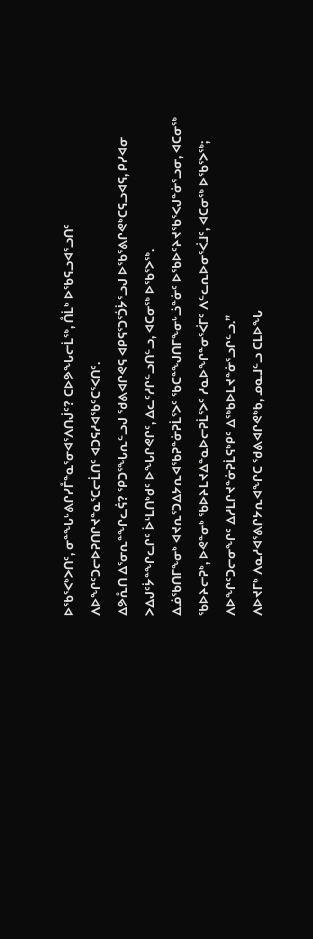ᐅᖃᕐᐸᒃᐳᑎᑦ, ᓂᓐᖓᒡᕕᒋᓯᒤᓐᓇᕐᓂᐊᕐᐱᑎᒎᑦ? ᑕᐅᕗᖓᓕᒫᖅ, ᑍᒫᒃ ᐅᖃᕋᓗᐊᕐᓗᑎᑦ ᐱᐅᖏᑦᑐᓕᐅᕈᑎᒋᔪᓐᓇᕐᑕᓕᒫᑎᑦ ᐊᑐᕋᓱᐊᖃᑦᑕᕐᐸᑎᑦ.
ᐃᕗᕅᑎ ᐃᕐᓂᕆᓐᖏᓚᕌ? ᕿᑐᕐᖓᕆᓪᓗᒍ ᖁᕕᐊᒋᕙᕋ ᐊᑭᕋᕐᑐᕐᑑᔮᕐᓗᒍ ᐅᖃᕐᕕᒋᕙᒃᑕᕋᓗᐊᕋ, ᑭᓯᐊᓂ ᐳᐃᒍᑦᔮᓐᖏᓚᒋᑦ ᐆᒻᒪᑎᒃᑯᑦ ᐅᖓᒋᕙᒋᑦ, ᐃᓚᑦᓱᒋᓪᓗᑎᓪᓗ, ᐊᑕᓂᖅ ᐅᖃᕐᐳᖅ.
ᐃᓅᖃᑎᒥᖕᓂᒃ ᐊᔪᕆᕐᑐᐃᔭᕆᐊᖃᕈᓐᓃᕈᒫᕐᐳᑦ ᖃᑕᓐᖑᑎᒥᖕᓂᒡᓘᓐᓃᑦ ᐅᖃᐅᑦᔨᔪᖃᕐᐸᒍᓐᓃᕐᓗᓂ, ᐊᑕᓂᖅ ᖃᐅᔨᓕᕈᒃ, ᐅᕙᓐᓂᒃ ᖃᐅᔨᒪᔪᐃᓐᓇᐅᓕᕈᒫᕐᐳᑦ ᓱᓇᐅᖏᓐᓂᕐᐹᒥᑦ ᐱᓪᓚᕆᐅᓂᕐᐹᒧᑦ, ᐊᑕᓂᖅ ᐅᖃᕐᐳᖅ; ᐱᐅᖏᑦᑐᓕᓂᖏᑦ ᐃᓱᒪᒋᔪᓐᓃᕈᒫᕋᒃᑭᑦ ᐃᖅᑲᐅᒪᔪᓐᓃᕐᓗᒋᓪᓗ.”
ᐱᐅᔪᒥᒃ ᐱᓇᓱᐊᕐᕕᒋᔭᕆᐊᖏᑕ ᖁᕕᐊᒋᕙᒃᑲ, ᓄᓇᒧᓪᓗ ᑕᒪᐅᖓ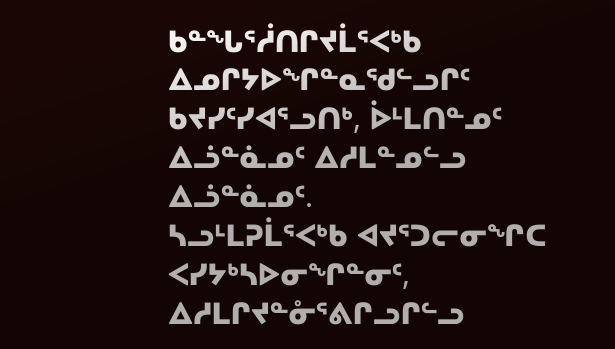ᑲᓐᖓᕐᓲᑎᒋᔪᒫᕐᐸᒃᑲ ᐃᓄᒋᔭᐅᖏᓐᓇᖁᓪᓗᒋᑦ ᑲᔪᓯᑦᓯᐊᕐᓗᑎᒃ, ᐆᒻᒪᑎᓐᓄᑦ ᐃᓘᓐᓈᓄᑦ ᐃᓱᒪᓐᓄᓪᓗ ᐃᓘᓐᓈᓄᑦ.
ᓴᓗᒻᒪᕈᒫᕐᐸᒃᑲ ᐊᔪᕐᑐᓕᓂᖏᑕ ᐸᓯᔭᒃᓴᐅᓂᖏᓐᓂᑦ, ᐃᓱᒪᒋᔪᓐᓁᕐᕕᒋᓗᒋᓪᓗ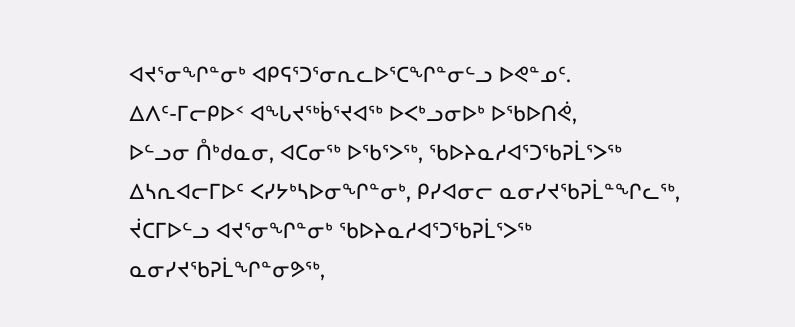ᐊᔪᕐᓂᖏᓐᓂᒃ ᐊᑭᕋᕐᑐᕐᓂᕆᓚᐅᕐᑕᖏᓐᓂᓪᓗ ᐅᕙᓐᓄᑦ.
ᐃᐱᑦ-ᒥᓕᑭᐅᑉ ᐊᖓᔪᖅᑳᕐᔪᐊᖅ ᐅᐸᒃᓗᓂᐅᒃ ᐅᖃᐅᑎᕚ,
ᐅᓪᓗᓂ ᑍᒃᑯᓇᓂ, ᐊᑕᓂᖅ ᐅᖃᕐᐳᖅ, ᖃᐅᔨᓇᓱᐊᕐᑐᖃᕈᒫᕐᐳᖅ ᐃᓴᕆᐊᓕᒥᐅᑦ ᐸᓯᔭᒃᓴᐅᓂᖏᓐᓂᒃ, ᑭᓯᐊᓂᓕ ᓇᓂᓯᔪᖃᕈᒫᓐᖏᓚᖅ, ᔫᑕᒥᐅᓪᓗ ᐊᔪᕐᓂᖏᓐᓂᒃ ᖃᐅᔨᓇᓱᐊᕐᑐᖃᕈᒫᕐᐳᖅ ᓇᓂᓯᔪᖃᕈᒫᖏᓐᓂᕗᖅ,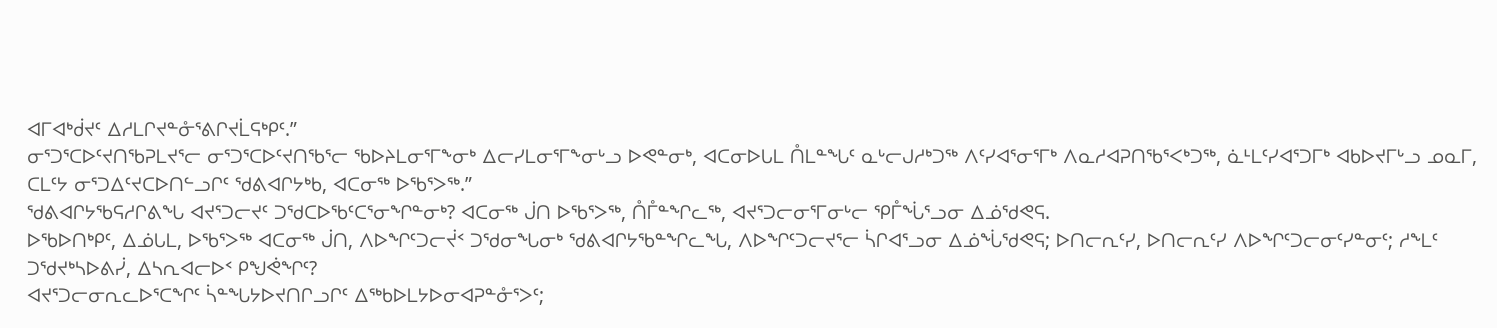ᐊᒥᐊᒃᑰᔪᑦ ᐃᓱᒪᒋᔪᓐᓁᕐᕕᒋᔪᒫᕋᒃᑭᑦ.”
ᓂᕐᑐᕐᑕᐅᑦᔪᑎᖃᕈᒪᔪᕐᓕ ᓂᕐᑐᕐᑕᐅᑦᔪᑎᖃᕐᓕ ᖃᐅᔨᒪᓂᕐᒥᖕᓂᒃ ᐃᓕᓯᒪᓂᕐᒥᖕᓂᒡᓗ ᐅᕙᓐᓂᒃ, ᐊᑕᓂᐅᒐᒪ ᑍᒪᓐᖓᑦ ᓇᒡᓕᒍᓱᒃᑐᖅ ᐱᑦᓯᐊᕐᓂᕐᒥᒃ ᐱᓇᓱᐊᕈᑎᖃᕐᐸᒃᑐᖅ, ᓈᒻᒪᑦᓯᐊᕐᑐᒥᒃ ᐊᑲᐅᔪᒥᒡᓗ ᓄᓇᒥ, ᑕᒪᑦᔭ ᓂᕐᑐᐃᑦᔪᑕᐅᑎᓪᓗᒋᑦ ᖁᕕᐊᒋᔭᒃᑲ, ᐊᑕᓂᖅ ᐅᖃᕐᐳᖅ.”
ᖁᕕᐊᒋᔭᖃᕋᓱᒋᕕᖓ ᐊᔪᕐᑐᓕᔪᑦ ᑐᖁᑕᐅᖃᑦᑕᕐᓂᖏᓐᓂᒃ? ᐊᑕᓂᖅ ᒎᑎ ᐅᖃᕐᐳᖅ, ᑍᒤᓐᖏᓚᖅ, ᐊᔪᕐᑐᓕᓂᕐᒥᓂᒡᓕ ᕿᒤᖔᕐᓗᓂ ᐃᓅᖁᕙᕋ.
ᐅᖃᐅᑎᒃᑭᑦ, ᐃᓅᒐᒪ, ᐅᖃᕐᐳᖅ ᐊᑕᓂᖅ ᒎᑎ, ᐱᐅᖏᑦᑐᓕᔫᑉ ᑐᖁᓂᖓᓂᒃ ᖁᕕᐊᒋᔭᖃᓐᖏᓚᖓ, ᐱᐅᖏᑦᑐᓕᔪᕐᓕ ᓵᒋᐊᕐᓗᓂ ᐃᓅᖔᖁᕙᕋ; ᐅᑎᓕᕆᑦᓯ, ᐅᑎᓕᕆᑦᓯ ᐱᐅᖏᑦᑐᓕᓂᑦᓯᓐᓂᑦ; ᓱᖕᒪᑦ ᑐᖁᔪᒃᓴᐅᕕᓰ, ᐃᓴᕆᐊᓕᐅᑉ ᑭᖑᕚᖏᑦ?
ᐊᔪᕐᑐᓕᓂᕆᓚᐅᕐᑕᖏᑦ ᓵᓐᖓᔭᐅᔪᑎᒋᓗᒋᑦ ᐃᖅᑲᐅᒪᔭᐅᓂᐊᕈᓐᓁᕐᐳᑦ;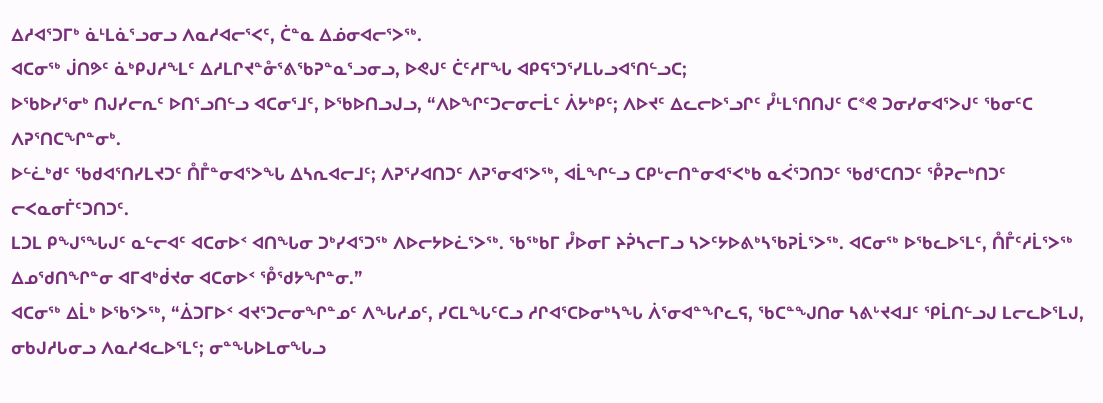ᐃᓱᐊᕐᑐᒥᒃ ᓈᒻᒪᓈᕐᓗᓂᓗ ᐱᓇᓱᐊᓕᕐᐸᑦ, ᑖᓐᓇ ᐃᓅᓂᐊᓕᕐᐳᖅ.
ᐊᑕᓂᖅ ᒎᑎᕗᑦ ᓈᒃᑭᒍᓱᖕᒪᑦ ᐃᓱᒪᒋᔪᓐᓁᕐᕕᖃᕈᓐᓇᕐᓗᓂᓗ, ᐅᕙᒍᑦ ᑖᑦᓱᒥᖓ ᐊᑭᕋᕐᑐᕐᓯᒪᒐᓗᐊᕐᑎᓪᓗᑕ;
ᐅᖃᐅᓯᕐᓂᒃ ᑎᒍᓯᓕᕆᑦ ᐅᑎᕐᓗᑎᓪᓗ ᐊᑕᓂᕐᒧᑦ, ᐅᖃᐅᑎᓗᒍᓗ, “ᐱᐅᖏᑦᑐᓕᓂᓕᒫᑦ ᐲᔭᒃᑭᑦ; ᐱᐅᔪᑦ ᐃᓚᓕᐅᕐᓗᒋᑦ ᓮᒻᒪᕐᑎᑎᒍᑦ ᑕᕝᕙ ᑐᓂᓯᓂᐊᕐᐳᒍᑦ ᖃᓂᑦᑕ ᐱᕈᕐᑎᑕᖏᓐᓂᒃ.
ᐅᓪᓛᒃᑯᑦ ᖃᑯᐊᕐᑎᓯᒪᔪᑐᑦ ᑍᒤᓐᓂᐊᕐᐳᖓ ᐃᓴᕆᐊᓕᒧᑦ; ᐱᕈᕐᓯᐊᑎᑐᑦ ᐱᕈᕐᓂᐊᕐᐳᖅ, ᐊᒫᖏᓪᓗ ᑕᑭᒡᓕᑎᓐᓂᐊᕐᐸᒃᑲ ᓇᐹᕐᑐᑎᑐᑦ ᖃᑯᕐᑕᑎᑐᑦ ᕾᕈᓕᒃᑎᑐᑦ ᓕᐸᓇᓂᒦᑦᑐᑎᑐᑦ.
ᒪᑐᒪ ᑭᖑᕐᖓᒍᑦ ᓇᓪᓕᐊᑦ ᐊᑕᓂᐅᑉ ᐊᑎᖓᓂ ᑐᒃᓯᐊᕐᑐᖅ ᐱᐅᓕᔭᐅᓛᕐᐳᖅ. ᖃᖅᑲᒥ ᓮᐅᓂᒥ ᔨᕉᓴᓕᒥᓗ ᓴᐳᑦᔭᐅᕕᒃᓴᖃᕈᒫᕐᐳᖅ. ᐊᑕᓂᖅ ᐅᖃᓚᐅᕐᒪᑦ, ᑍᒤᑦᓱᒫᕐᐳᖅ ᐃᓄᖁᑎᖏᓐᓂ ᐊᒥᐊᒃᑰᔪᓂ ᐊᑕᓂᐅᑉ ᕾᖁᔭᖏᓐᓂ.”
ᐊᑕᓂᖅ ᐃᒫᒃ ᐅᖃᕐᐳᖅ, “ᐄᑐᒥᐅᑉ ᐊᔪᕐᑐᓕᓂᖏᓐᓄᑦ ᐱᖓᓱᓄᑦ, ᓯᑕᒪᖓᑦᑕᓗ ᓱᒋᐊᕐᑕᐅᓂᒃᓴᖓ ᐲᕐᓂᐊᓐᖏᓚᕋ, ᖃᑕᓐᖑᑎᓂ ᓴᕕᒡᔪᐊᒧᑦ ᕿᒫᑎᓪᓗᒍ ᒪᓕᓚᐅᕐᒪᒍ, ᓂᑲᒍᓱᒐᓂᓗ ᐱᓇᓱᐊᓚᐅᕐᒪᑦ; ᓂᓐᖓᐅᒪᓂᖓᓗ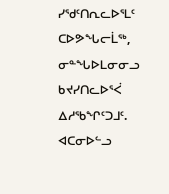ᓯᖁᑦᑎᕆᓚᐅᕐᒪᑦ ᑕᐅᕗᖓᓕᒫᖅ, ᓂᓐᖓᐅᒪᓂᓂᓗ ᑲᔪᓯᑎᓚᐅᕐᐹ ᐃᓱᖃᖏᑦᑐᒧᑦ.
ᐊᑕᓂᐅᓪᓗ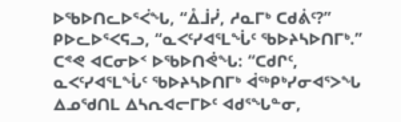ᐅᖃᐅᑎᓚᐅᕐᐹᖓ, “ᐂᒨᓰ, ᓱᓇᒥᒃ ᑕᑯᕖᑦ?” ᑭᐅᓚᐅᕐᐸᕋᓗ, “ᓇᐸᑦᓯᐊᕐᒪᖔᑦ ᖃᐅᔨᓴᐅᑎᒥᒃ.” ᑕᕝᕙ ᐊᑕᓂᐅᑉ ᐅᖃᐅᑎᕚᖓ: “ᑕᑯᒋᑦ, ᓇᐸᑦᓯᐊᕐᒪᖔᑦ ᖃᐅᔨᓴᐅᑎᒥᒃ ᐋᖅᑭᒃᓯᓂᐊᕐᐳᖓ ᐃᓄᖁᑎᒪ ᐃᓴᕆᐊᓕᒥᐅᑦ ᐊᑯᕐᖓᓐᓂ,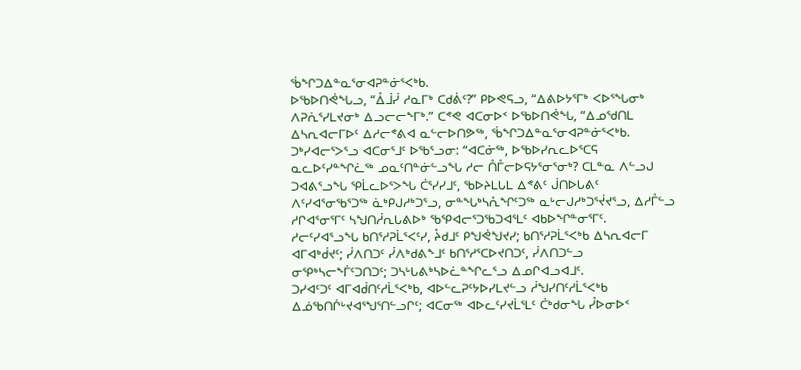ᖄᖏᑐᐃᓐᓇᕐᓂᐊᕈᓐᓃᕐᐸᒃᑲ.
ᐅᖃᐅᑎᕚᖓᓗ, “ᐂᒨᓰ ᓱᓇᒥᒃ ᑕᑯᕖᑦ?” ᑭᐅᕙᕋᓗ, “ᐃᕕᐅᔭᕐᒥᒃ ᐸᐅᕐᖓᓂᒃ ᐱᕈᕇᕐᓯᒪᔪᓂᒃ ᐃᓗᓕᓕᖕᒥᒃ.” ᑕᕝᕙ ᐊᑕᓂᐅᑉ ᐅᖃᐅᑎᕚᖓ, “ᐃᓄᖁᑎᒪ ᐃᓴᕆᐊᓕᒥᐅᑦ ᐃᓱᓕᕝᕕᐊ ᓇᓪᓕᐅᑎᕗᖅ, ᖄᖏᑐᐃᓐᓇᕐᓂᐊᕈᓐᓃᕐᐸᒃᑲ.
ᑐᒃᓯᐊᓕᕐᐳᕐᓗ ᐊᑕᓂᕐᒧᑦ ᐅᖃᕐᓗᓂ: “ᐊᑕᓃᖅ, ᐅᖃᐅᓯᕆᓚᐅᕐᑕᕋ ᓇᓚᐅᑦᓯᓐᖏᓛᖅ ᓄᓇᑦᑎᓐᓃᓪᓗᖓ ᓱᓕ ᑍᒤᓕᐅᕋᔭᕐᓂᕐᓂᒃ? ᑕᒪᓐᓇ ᐱᓪᓗᒍ ᑐᐊᕕᕐᓗᖓ ᕿᒫᓚᐅᕐᐳᖓ ᑖᕐᓯᓯᒧᑦ, ᖃᐅᔨᒪᒐᒪ ᐃᕝᕕᑦ ᒎᑎᐅᒐᕕᑦ ᐱᑦᓯᐊᕐᓂᖃᕐᑐᖅ ᓈᒃᑭᒍᓱᒃᑐᕐᓗ, ᓂᓐᖓᒃᓴᕅᖏᑦᑐᖅ ᓇᒡᓕᒍᓱᒃᑐᕐᔫᔪᕐᓗ, ᐃᓱᒤᓪᓗ ᓱᒋᐊᕐᓂᕐᒥᑦ ᓴᖑᑎᓲᕆᒐᕕᐅᒃ ᖃᕿᐊᓕᕐᑐᖃᑐᐊᕐᒪᑦ ᐊᑲᐅᖏᓐᓂᕐᒥᑦ.
ᓱᓕᑦᓯᐊᕐᓗᖓ ᑲᑎᕐᓱᕈᒫᕐᐸᑦᓯ, ᔧᑯᒧᑦ ᑭᖑᕚᖑᔪᓯ; ᑲᑎᕐᓱᕈᒫᕐᐸᒃᑲ ᐃᓴᕆᐊᓕᒥ ᐊᒥᐊᒃᑰᔪᑦ; ᓰᐱᑎᑐᑦ ᓰᐱᒃᑯᕕᖕᒧᑦ ᑲᑎᕐᓱᕐᑕᐅᔪᑎᑐᑦ, ᓰᐱᑎᑐᓪᓗ ᓂᕿᒃᓴᓕᖕᒦᑦᑐᑎᑐᑦ; ᑐᓴᒡᒐᕕᒃᓴᐅᓛᓐᖏᓚᕐᓗ ᐃᓄᒋᐊᓗᐊᒧᑦ.
ᑐᓯᐊᑦᑐᑦ ᐊᒥᐊᑰᑎᑦᓱᒫᕐᐸᒃᑲ, ᐊᐅᓪᓚᕈᑦᔭᐅᓯᒪᔪᓪᓗ ᓲᖑᓯᑎᑦᓱᒫᕐᐸᒃᑲ ᐃᓅᖃᑎᒌᒡᔪᐊᕐᖑᕐᑎᓪᓗᒋᑦ; ᐊᑕᓂᖅ ᐊᐅᓚᑦᓯᔪᒫᕐᒪᑦ ᑖᒃᑯᓂᖓ ᓮᐅᓂᐅᑉ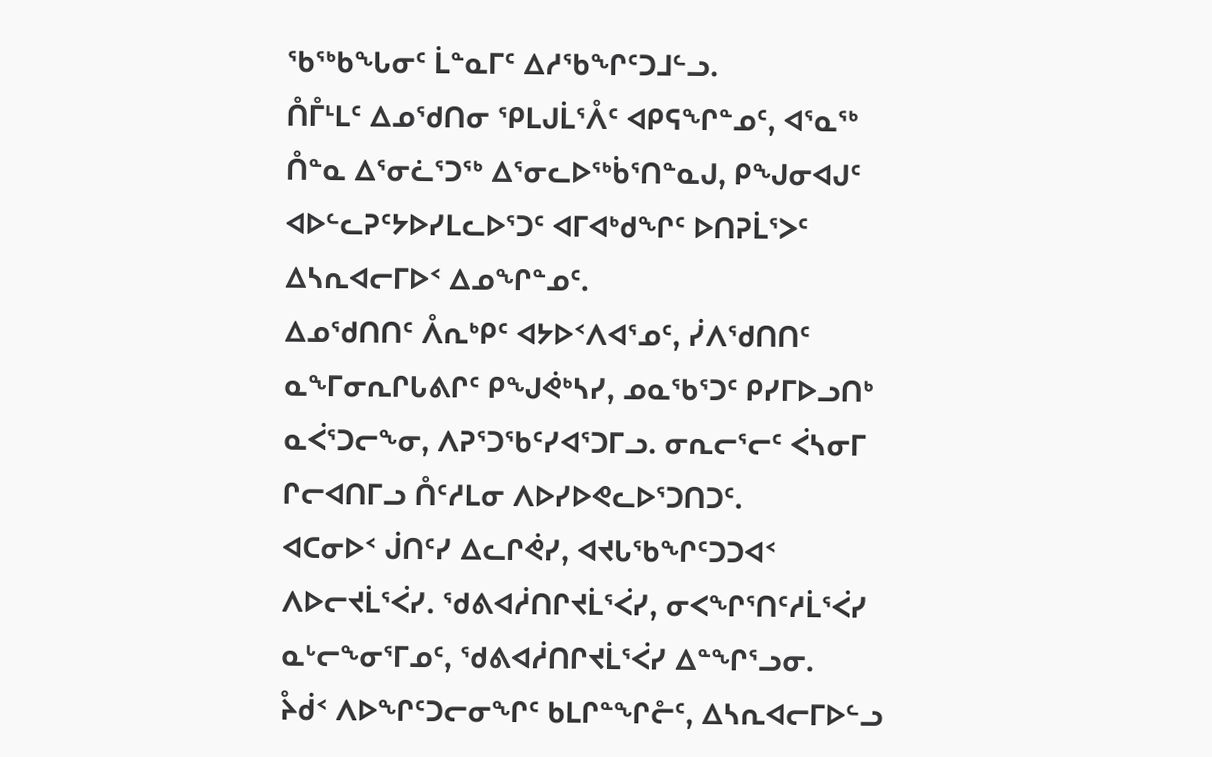ᖃᖅᑲᖓᓂᑦ ᒫᓐᓇᒥᑦ ᐃᓱᖃᖏᑦᑐᒧᓪᓗ.
ᑍᒤᒻᒪᑦ ᐃᓄᖁᑎᓂ ᕿᒪᒍᒫᕐᐰᑦ ᐊᑭᕋᖏᓐᓄᑦ, ᐊᕐᓇᖅ ᑍᓐᓇ ᐃᕐᓂᓛᕐᑐᖅ ᐃᕐᓂᓚᐅᖅᑳᕐᑎᓐᓇᒍ, ᑭᖑᓂᐊᒍᑦ ᐊᐅᓪᓚᕈᑦᔭᐅᓯᒪᓚᐅᕐᑐᑦ ᐊᒥᐊᒃᑯᖏᑦ ᐅᑎᕈᒫᕐᐳᑦ ᐃᓴᕆᐊᓕᒥᐅᑉ ᐃᓄᖏᓐᓄᑦ.
ᐃᓄᖁᑎᑎᑦ ᐰᕆᒃᑭᑦ ᐊᔭᐅᑉᐱᐊᕐᓄᑦ, ᓰᐱᖁᑎᑎᑦ ᓇᖕᒥᓂᕆᒋᒐᕕᒋᑦ ᑭᖑᕚᒃᓴᓯ, ᓄᓇᖃᕐᑐᑦ ᑭᓯᒥᐅᓗᑎᒃ ᓇᐹᕐᑐᓕᖕᓂ, ᐱᕈᕐᑐᖃᑦᓯᐊᕐᑐᒥᓗ. ᓂᕆᓕᕐᓕᑦ ᐹᓴᓂᒥ ᒋᓕᐊᑎᒥᓗ ᑍᑦᓱᒪᓂ ᐱᐅᓯᐅᕙᓚᐅᕐᑐᑎᑐᑦ.
ᐊᑕᓂᐅᑉ ᒎᑎᑦᓯ ᐃᓚᒋᕚᓯ, ᐊᔪᒐᖃᖏᑦᑐᑐᐊᑉ ᐱᐅᓕᔪᒫᕐᐹᓯ. ᖁᕕᐊᓲᑎᒋᔪᒫᕐᐹᓯ, ᓂᐸᖏᕐᑎᑦᓱᒫᕐᐹᓯ ᓇᒡᓕᖕᓂᕐᒥᓄᑦ, ᖁᕕᐊᓲᑎᒋᔪᒫᕐᐹᓯ ᐃᓐᖏᕐᓗᓂ.
ᔧᑰᑉ ᐱᐅᖏᑦᑐᓕᓂᖏᑦ ᑲᒪᒋᓐᖏᓔᑦ, ᐃᓴᕆᐊᓕᒥᐅᓪᓗ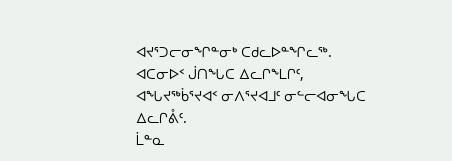ᐊᔪᕐᑐᓕᓂᖏᓐᓂᒃ ᑕᑯᓚᐅᓐᖏᓚᖅ. ᐊᑕᓂᐅᑉ ᒎᑎᖓᑕ ᐃᓚᒋᖕᒪᒋᑦ, ᐊᖓᔪᖅᑳᕐᔪᐊᑉ ᓂᐱᕐᔪᐊᒧᑦ ᓂᓪᓕᐊᓂᖓᑕ ᐃᓚᒋᕔᑦ.
ᒫᓐᓇ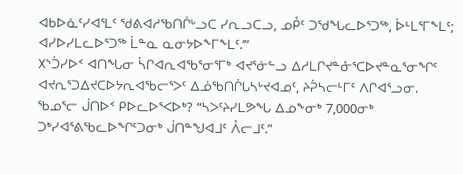ᐊᑲᐅᓈᑦᓯᐊᕐᒪᑦ ᖁᕕᐊᓱᖃᑎᒌᒡᓗᑕ ᓯᕆᓗᑕᓗ, ᓄᑬᑦ ᑐᖁᖓᓚᐅᕐᑐᖅ, ᐆᒻᒪᕐᒥᖕᒪᑦ; ᐊᓯᐅᓯᒪᓚᐅᕐᑐᖅ ᒫᓐᓇ ᓇᓂᔭᐅᖕᒥᖕᒪᑦ.’”
᙭ᔅᑑᓯᐅᑉ ᐊᑎᖓᓂ ᓵᒋᐊᕆᐊᖃᕐᓂᕐᒥᒃ ᐊᔪᕐᓃᓪᓗ ᐃᓱᒪᒋᔪᓐᓁᕐᑕᐅᔪᓐᓇᕐᓂᖏᑦ ᐊᔪᕆᕐᑐᐃᔪᑕᐅᔭᕆᐊᖃᓕᕐᐳᑦ ᐃᓅᖃᑎᒌᒐᓴᒡᔪᐊᓄᑦ, ᔨᕉᓴᓕᒻᒥᑦ ᐱᒋᐊᕐᓗᓂ.
ᖃᓄᕐᓕ ᒎᑎᐅᑉ ᑭᐅᓚᐅᕐᐸᐅᒃ? “ᓴᐳᑦᔨᓯᒪᕗᖓ ᐃᓄᖕᓂᒃ 7,000ᓂᒃ ᑐᒃᓯᐊᕐᕕᖃᓚᐅᖏᑦᑐᓂᒃ ᒎᑎᓐᖑᐊᒧᑦ ᐰᓕᒧᑦ.”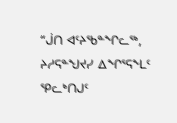“ᒎᑎ ᐊᑦᔨᖃᓐᖏᓚᖅ, ᔨᓱᕋᓐᖑᔪᓯ ᐃᖏᕐᕋᖕᒪᑦ ᕿᓚᒃᑎᒍᑦ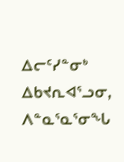ᐃᓕᑦᓯᓐᓂᒃ ᐃᑲᔪᕆᐊᕐᓗᓂ, ᐱᓐᓇᕐᓇᕐᓂᖓ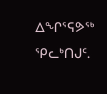ᐃᖏᕐᕋᕗᖅ ᕿᓚᒃᑎᒍᑦ.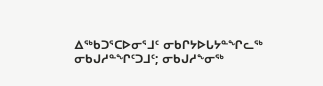ᐃᖅᑲᑐᕐᑕᐅᓂᕐᒧᑦ ᓂᑲᒋᔭᐅᒐᔭᓐᖏᓚᖅ ᓂᑲᒍᓱᓐᖏᑦᑐᒧᑦ; ᓂᑲᒍᓱᖕᓂᖅ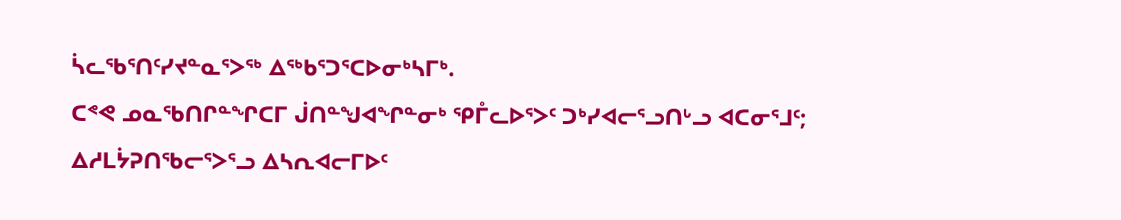ᓵᓚᖃᕐᑎᑦᓯᔪᓐᓇᕐᐳᖅ ᐃᖅᑲᕐᑐᕐᑕᐅᓂᒃᓴᒥᒃ.
ᑕᕝᕙ ᓄᓇᖃᑎᒋᓐᖏᑕᒥ ᒎᑎᓐᖑᐊᖏᓐᓂᒃ ᕿᒤᓚᐅᕐᐳᑦ ᑐᒃᓯᐊᓕᕐᓗᑎᒡᓗ ᐊᑕᓂᕐᒧᑦ; ᐃᓱᒪᔮᕈᑎᖃᓕᕐᐳᕐᓗ ᐃᓴᕆᐊᓕᒥᐅᑦ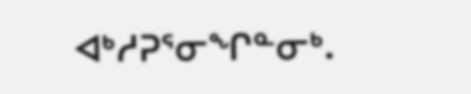ᐊᒃᓱᕈᕐᓂᖏᓐᓂᒃ.